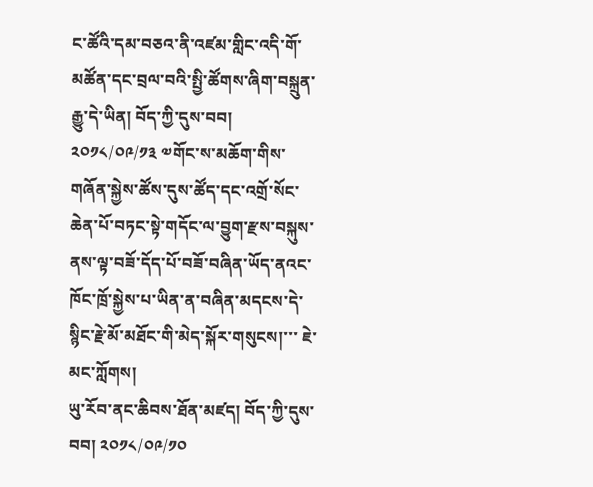ང་ཚོའི་དམ་བཅའ་ནི་འཛམ་གླིང་འདི་གོ་མཚོན་དང་བྲལ་བའི་སྤྱི་ཚོགས་ཞིག་བསྐྲུན་རྒྱུ་དེ་ཡིན། བོད་ཀྱི་དུས་བབ། ༢༠༡༨/༠༩/༡༣ ༧གོང་ས་མཆོག་གིས་གཞོན་སྐྱེས་ཚོས་དུས་ཚོད་དང་འགྲོ་སོང་ཆེན་པོ་བཏང་སྟེ་གདོང་ལ་བྱུག་རྫས་བསྐུས་ནས་ལྟ་བཟོ་དོད་པོ་བཟོ་བཞིན་ཡོད་ནའང་ཁོང་ཁྲོ་སྐྱེས་པ་ཡིན་ན་བཞིན་མདངས་དེ་སྙིང་རྗེ་མོ་མཐོང་གི་མེད་སྐོར་གསུངས།་་་ ཇེ་མང་ཀློགས།
ཡུ་རོབ་ནང་ཆིབས་ཐོན་མཛད། བོད་ཀྱི་དུས་བབ། ༢༠༡༨/༠༩/༡༠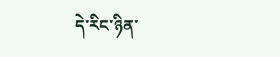དེ་རིང་ཉིན་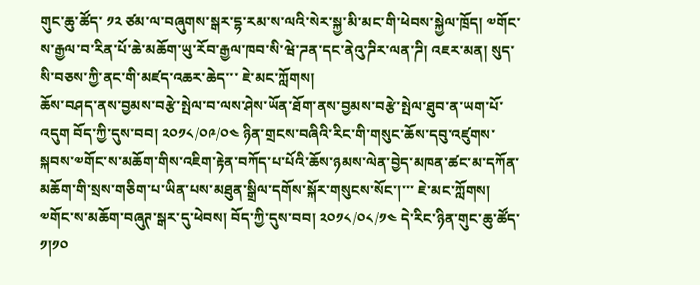གུང་ཆུ་ཚོད་ ༡༢ ཙམ་ལ་བཞུགས་སྒར་དྷ་རམ་ས་ལའི་སེར་སྐྱ་མི་མང་གི་ཕེབས་སྐྱེལ་ཁྲོད། ༧གོང་ས་རྒྱལ་བ་རིན་པོ་ཆེ་མཆོག་ཡུ་རོབ་རྒྱལ་ཁབ་སི་ཝེ་ཌན་དང་ནེའུ་ཌིར་ལན་ཌི། འཇར་མན། སུད་སི་བཅས་ཀྱི་ནང་གི་མཛད་འཆར་ཆེད་་་ ཇེ་མང་ཀློགས།
ཆོས་བཤད་ནས་བྱམས་བརྩེ་སྤེལ་བ་ལས་ཤེས་ཡོན་ཐོག་ནས་བྱམས་བརྩེ་སྤེལ་ཐུབ་ན་ཡག་པོ་འདུག བོད་ཀྱི་དུས་བབ། ༢༠༡༨/༠༩/༠༤ ཉིན་གྲངས་བཞིའི་རིང་གི་གསུང་ཆོས་དབུ་འཛུགས་སྐབས་༧གོང་ས་མཆོག་གིས་འཇིག་རྟེན་བཀོད་པ་པོའི་ཆོས་ཉམས་ལེན་བྱེད་མཁན་ཚང་མ་དཀོན་མཆོག་གི་སྲས་གཅིག་པ་ཡིན་པས་མཐུན་སྒྲིལ་དགོས་སྐོར་གསུངས་སོང་།་་་ ཇེ་མང་ཀློགས།
༧གོང་ས་མཆོག་བཞུཊ་སྒར་དུ་ཕེབས། བོད་ཀྱི་དུས་བབ། ༢༠༡༨/༠༨/༡༤ དེ་རིང་ཉིན་གུང་ཆུ་ཚོད་ ༡།༡༠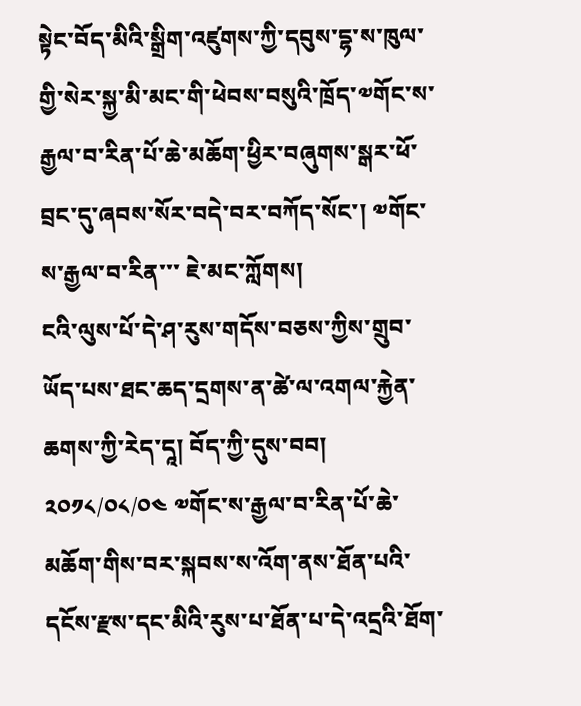སྟེང་བོད་མིའི་སྒྲིག་འཛུགས་ཀྱི་དབུས་དྷ་ས་ཁུལ་གྱི་སེར་སྐྱ་མི་མང་གི་ཕེབས་བསུའི་ཁྲོད་༧གོང་ས་རྒྱལ་བ་རིན་པོ་ཆེ་མཆོག་ཕྱིར་བཞུགས་སྒར་ཕོ་བྲང་དུ་ཞབས་སོར་བདེ་བར་བཀོད་སོང་། ༧གོང་ས་རྒྱལ་བ་རིན་་་ ཇེ་མང་ཀློགས།
ངའི་ལུས་པོ་དེ་ཤ་རུས་གདོས་བཅས་ཀྱིས་གྲུབ་ཡོད་པས་ཐང་ཆད་དྲགས་ན་ཚེ་ལ་འགལ་རྐྱེན་ཆགས་ཀྱི་རེད་དཱ། བོད་ཀྱི་དུས་བབ། ༢༠༡༨/༠༨/༠༤ ༧གོང་ས་རྒྱལ་བ་རིན་པོ་ཆེ་མཆོག་གིས་བར་སྐབས་ས་འོག་ནས་ཐོན་པའི་དངོས་རྫས་དང་མིའི་རུས་པ་ཐོན་པ་དེ་འདྲའི་ཐོག་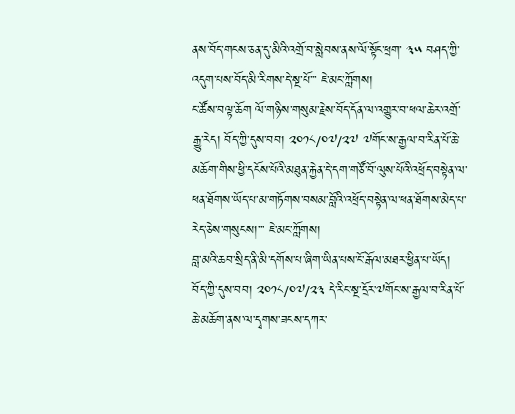ནས་བོད་གངས་ཅན་དུ་མིའི་འགྲོ་བ་སླེབས་ནས་ལོ་སྟོང་ཕྲག་ ༣༥ བཤད་ཀྱི་འདུག་པས་བོད་མི་རིགས་དེ་སྔ་པོ་་་ ཇེ་མང་ཀློགས།
ང་ཚོས་བལྟ་ཆོག ལོ་གཉིས་གསུམ་རྗེས་བོད་དོན་ལ་འགྱུར་བ་ཕལ་ཆེར་འགྲོ་རྒྱུ་རེད། བོད་ཀྱི་དུས་བབ། ༢༠༡༨/༠༧/༢༧ ༧གོང་ས་རྒྱལ་བ་རིན་པོ་ཆེ་མཆོག་གིས་ཕྱི་དངོས་པོའི་མཐུན་རྐྱེན་དེ་དག་གཙོ་བོ་ལུས་པོའི་འཕྲོད་བསྟེན་ལ་ཕན་ཐོགས་ཡོད་པ་མ་གཏོགས་བསམ་བློའི་འཕྲོད་བསྟེན་ལ་ཕན་ཐོགས་མེད་པ་རེད་ཅེས་གསུངས།་་་ ཇེ་མང་ཀློགས།
བླ་མའི་ཆབ་སྲིད་ནི་མི་དགོས་པ་ཞིག་ཡིན་པས་ངོ་རྒོལ་མཐར་ཕྱིན་པ་ཡོད། བོད་ཀྱི་དུས་བབ། ༢༠༡༨/༠༧/༢༣ དེ་རིང་སྔ་དྲོར་༧གོང་ས་རྒྱལ་བ་རིན་པོ་ཆེ་མཆོག་ནས་ལ་དྭགས་ཟངས་དཀར་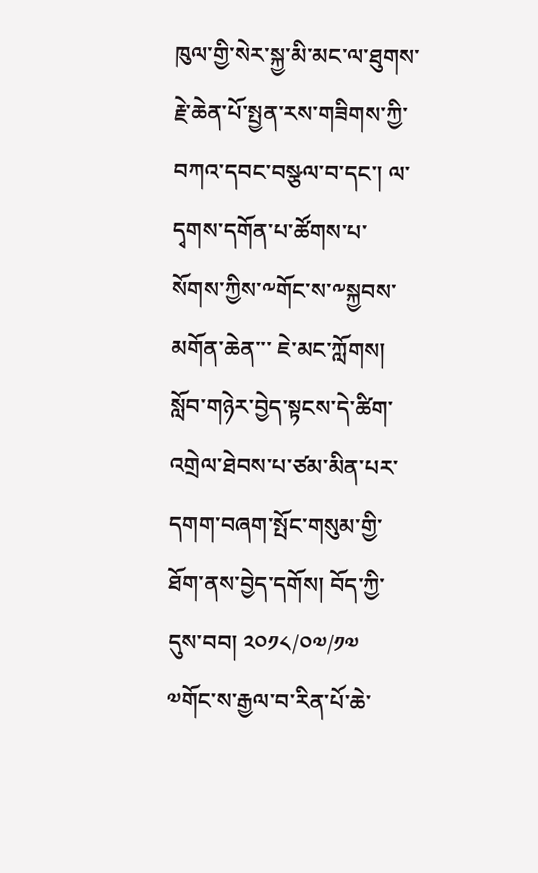ཁུལ་གྱི་སེར་སྐྱ་མི་མང་ལ་ཐུགས་རྗེ་ཆེན་པོ་སྤྱན་རས་གཟིགས་ཀྱི་བཀའ་དབང་བསྩལ་བ་དང་། ལ་དྭགས་དགོན་པ་ཚོགས་པ་སོགས་ཀྱིས་༸གོང་ས་༸སྐྱབས་མགོན་ཆེན་་་ ཇེ་མང་ཀློགས།
སློབ་གཉེར་བྱེད་སྟངས་དེ་ཚིག་འགྲེལ་ཐེབས་པ་ཙམ་མིན་པར་དགག་བཞག་སྤོང་གསུམ་གྱི་ཐོག་ནས་བྱེད་དགོས། བོད་ཀྱི་དུས་བབ། ༢༠༡༨/༠༧/༡༧ ༧གོང་ས་རྒྱལ་བ་རིན་པོ་ཆེ་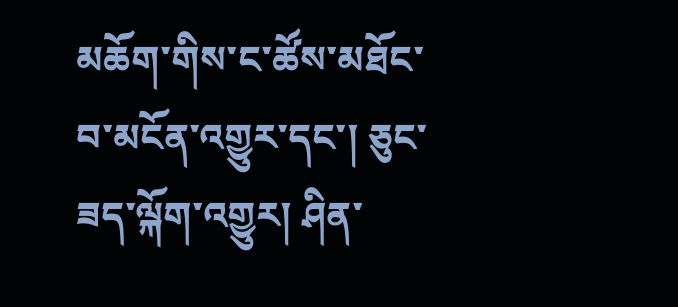མཆོག་གིས་ང་ཚོས་མཐོང་བ་མངོན་འགྱུར་དང་། ཅུང་ཟད་ལྐོག་འགྱུར། ཤིན་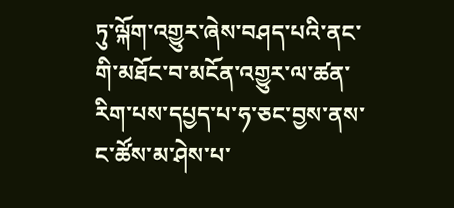ཏུ་ལྐོག་འགྱུར་ཞེས་བཤད་པའི་ནང་གི་མཐོང་བ་མངོན་འགྱུར་ལ་ཚན་རིག་པས་དཔྱད་པ་ཧ་ཅང་བྱས་ནས་ང་ཚོས་མ་ཤེས་པ་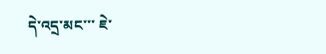དེ་འདྲ་མང་་་ ཇེ་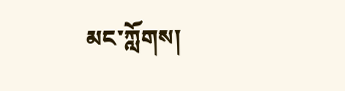མང་ཀློགས།